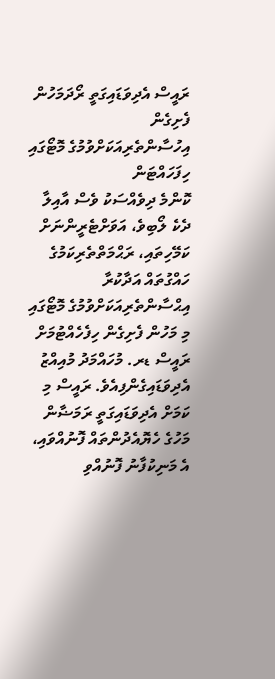ރައީސް އެދިވަޑައިގަތީ ރޯދަމަހުން ފެށިގެން އިހުސާންތެރިއަކަށްވުމުގެ މޮޓޯގައި ހިފަހައްޓަން
ކޮންމެ ދިވެއްސަކު ވެސް އާއިލާ ދެކެ ލޯބިވެ، އަވަށްޓެރީންނަށް ކަމޭހިތައި، ރަޙްމަތްތެރިކަމުގެ ހައްގުތައް އަދާކުރާ އިޙްސާންތެރިއަކަށްވުމުގެ މޮޓޯގައި މި މަހުން ފެށިގެން ހިފެހެއްޓުމަށް ރައީސް ޑރ. މުހައްމަދު މުއިއްޒު އެދިވަޑައިގެންފިއެވެ. ރައީސް މި ކަމަށް އެދިވަޑައިގަތީ ރަމަޟާން މަހުގެ ހެޔޮއެދުންތައް ފޮނުއްވައި، އެ މަނިކުފާނު ފޮނުއްވި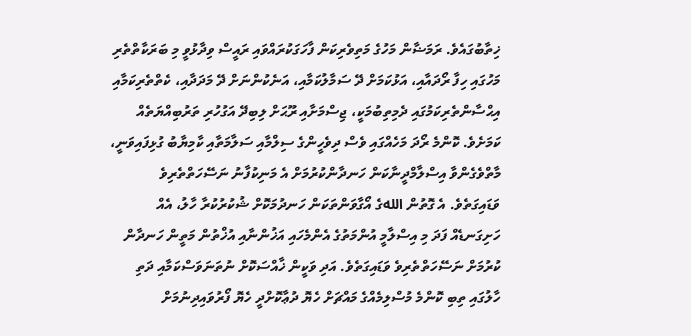ޚިތާބުގައެވެ. ރަމަޟާން މަހުގެ މަތިވެރިކަން ފާހަގަކުރައްވައި ރައީސް ވިދާޅުވީ މި ބަރަކާތްތެރި މަހުގައި ހިފާ ރޯދައާއި، އަޅުކަމަށް ދޭ ސަމާލުކަމާއި، އަނެކުންނަށް ދޭ މަދަދާއި، ކެތްތެރިކަމާއި އިޙްސާންތެރިކަމުގައި ދެމިތިބުމަކީ، ޖިސްމަށާއި ރޫޙަށް ލިބިދޭ އަގުހުރި ތަރުބިއްޔަތެއް ކަމަށެވެ. ކޮންމެ ރޯދަ މަހެއްގައި ވެސް ދިވެހީންގެ ސިލްމާއި ސަލާމަތާއި ކާމިޔާބު ގުޅިފައިވަނީ، މާތްވެގެންވާ އިސްލާމްދީނާކަން ހަނދާންކުރުމަށް އެ މަނިކުފާނު ނަސޭހަތްތެރިވެ ވަޑައިގަތެވެ. އެ ގޮތުން اللهގެ އޯގާވަންތަކަން ހަނދުމަކޮށް ޝުކުރުކުރާ ހާލު، އެއް ހަށިގަނޑެއް ފަދަ މި އިސްލާމީ އުންމަތުގެ އެންމެހައި އަޚުންނާއި އުޚްތުން މަތީން ހަނދާން ކުރުމަށް ނަސޭހަތްތެރިވެ ވަޑައިގަތެވެ. އަދި ވަކީން ޚާއްސަކޮށް ނުތަނަވަސްކަމާއި ދަތި ހާލުގައި ތިބި ކޮންމެ މުސްލިމެއްގެ މައްޗަށް ހެޔޮ ދުޢާކޮށްދީ ހެޔޮ ފޯރުވައިދިނުމަށް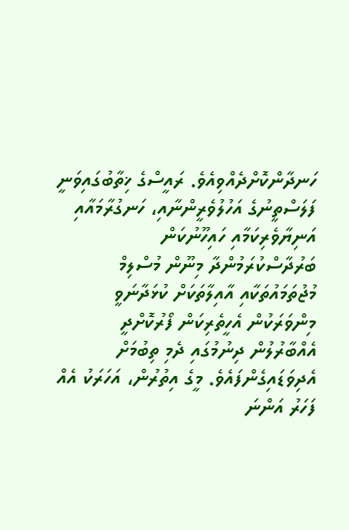ހަނދާންކޮށްދެއްވިއެވެ. ރައީސްގެ ޚިތާބުގައިވަނީ ފަލަސްތީނުގެ އަހުލުވެރީންނާއި، ހަނގުރާމައާއި އަނިޔާވެރިކަމާއި ހައިހޫނުކަން ބަރުދާސްކުރަމުންދާ މިނޫން މުސްލިމް މުޖުތަމައުތަކާއި އާއިލާތަކަށް ކުޅަދާނަވީ މިންވަރަކުން އެހީތެރިކަން ފޯރުކޮށްދީ އެއްބާރުލުން ދިނުމުގައި ދެމި ތިބުމަށް އެދިވަޑައިގެންފައެވެ. މީގެ އިތުރުން، އަހަރަކު އެއް ފަހަރު އަންނަ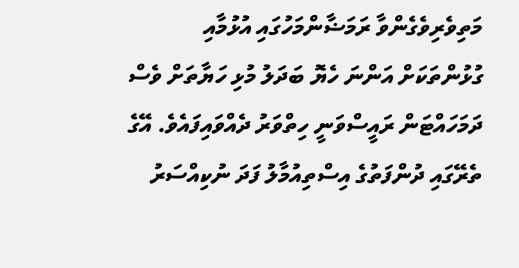މަތިވެރިވެގެންވާ ރަމަޟާންމަހުގައި އުޅުމާއި ގުޅުންތަކަށް އަންނަ ހެޔޮ ބަދަލު މުޅި ހަޔާތަށް ވެސް ދަމަހައްޓަން ރައީސްވަނީ ހިތްވަރު ދެއްވައިފައެވެ. އޭގެ ތެރޭގައި ދުންފަތުގެ އިސްތިއުމާލު ފަދަ ނުކިއްސަރު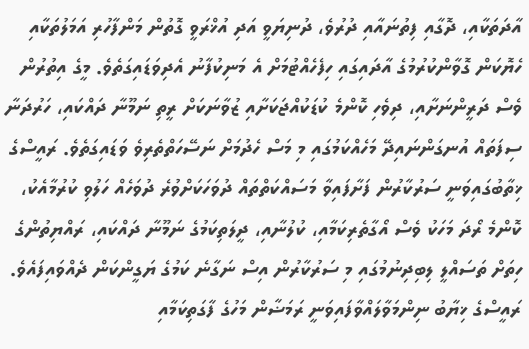އާދަތަކާއި، ދޮގާއި ފިތުނައާއި ދުރުވެ، ދުނިޔަވީ އަދި އުޚްރަވީ ގޮތުން މަންފާހުރި އަމަލުތަކާއި ހެޔޮކަން ގޮވާންކުރުމުގެ އާދައިގައި ހިފެހެއްޓުމަށް އެ މަނިކުފާނު އެދިވަޑައިގަތެވެ. މީގެ އިތުރުން ވެސް ދަރީންނަށާއި، ދިވެހި ކޮންމެ ކުޑަކުއްޖަކަށާއި ޒުވާނަކަށް ރީތި ނަމޫނާ ދައްކައި، ހަރުދަނާ ސިފަތައް އުނގަންނައިދޭ މަހެއްކަމުގައި މި މަސް ހެދުމަށް ނަސޭހަތްތެރިވެ ވަޑައިގަތެވެ. ރައީސްގެ ޚިތާބުގައިވަނީ ސަރުކާރުން ފަށާފައިވާ މަސައްކަތްތައް ދުވަހަކަށްވުރެ ދުވަހެއް ހަލުވި ކުރުމާއެކު، ކޮންމެ ރޯދަ މަހަކު ވެސް އޯގާތެރިކަމާއި، ކުލުނާއި، ދީލަތިކަމުގެ ނަމޫނާ ދައްކައި، ރައްޔިތުންގެ ހިތަށް ތަސައްލީ ލިބިދިނުމުގައި މި ސަރުކާރުން އިސް ނަގާނެ ކަމުގެ ޔަގީންކަން ދެއްވައިފައެވެ. ރައީސްގެ ޚިޔާބު ނިންމަވާލައްވާފައިވަނީ ރަމަޟާން މަހުގެ ފާގަތިކަމާއި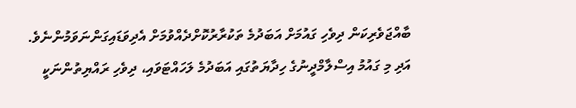ބާއްޖަވެރިކަން ދިވެހި ގައުމަށް އަބަދުމެ ތަކުރާރުކޮށްދެއްވުމަށް އެދިވަޑައިގަންނަވަމުންނެވެ. އަދި މި ގައުމު އިސްލާމްދީނުގެ ހިދާޔަތުގައި އަބަދުމެ ލަހައްޓަވައި، ދިވެހި ރައްޔިތުންނަކީ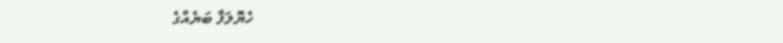ހެޔޮލަފާ ބަޔެއްގެ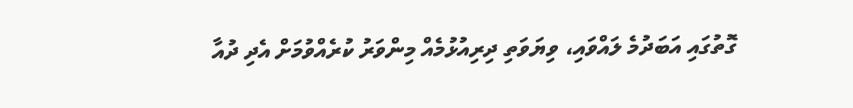ގޮތުގައި އަބަދުމެ ލައްވައި، ވިޔަވަތި ދިރިއުޅުމެއް މިންވަރު ކުރެއްވުމަށް އެދި ދުއާ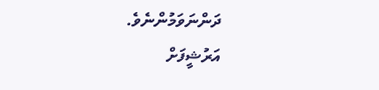ދަންނަވަމުންނެވެ.
އަރުޝީފަށް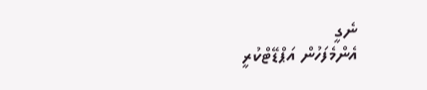ނެގީ
އެންމެފަހުން އަޕްޑޭޓްކުރީ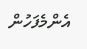އެންމެފަހުން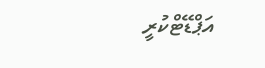އަޕްޑޭޓްކުރީ